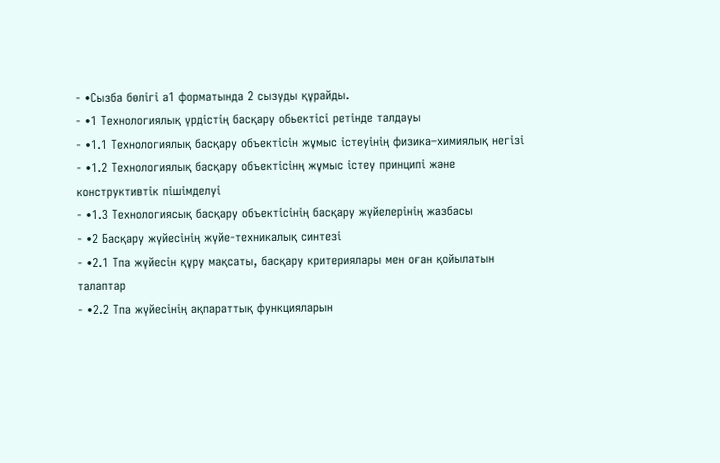- •Сызба бөлігі а1 форматында 2 сызуды құрайды.
- •1 Технологиялық үрдістің басқару обьектісі ретінде талдауы
- •1.1 Технологиялық басқару объектісін жұмыс істеуінің физика–химиялық негізі
- •1.2 Технологиялық басқару объектісінң жұмыс істеу принципі және конструктивтік пішімделуі
- •1.3 Технологиясық басқару объектісінің басқару жүйелерінің жазбасы
- •2 Басқару жүйесінің жүйе-техникалық синтезі
- •2.1 Тпа жүйесін құру мақсаты, басқару критериялары мен оған қойылатын талаптар
- •2.2 Тпа жүйесінің ақпараттық функцияларын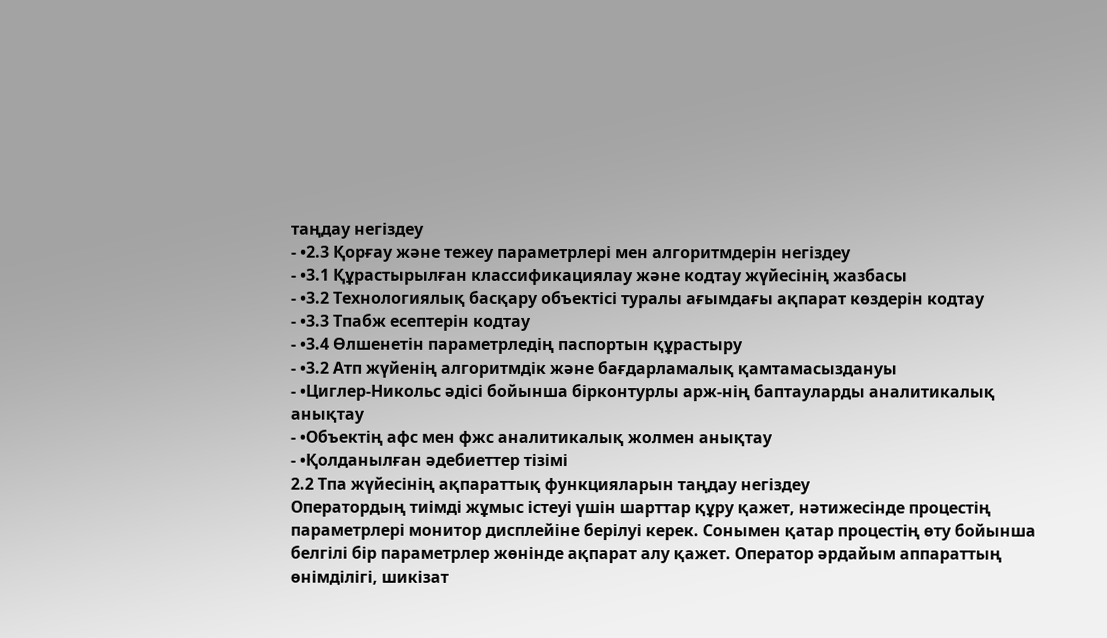таңдау негіздеу
- •2.3 Қорғау және тежеу параметрлері мен алгоритмдерін негіздеу
- •3.1 Құрастырылған классификациялау және кодтау жүйесінің жазбасы
- •3.2 Технологиялық басқару объектісі туралы ағымдағы ақпарат көздерін кодтау
- •3.3 Тпабж есептерін кодтау
- •3.4 Өлшенетін параметрледің паспортын құрастыру
- •3.2 Атп жүйенің алгоритмдік және бағдарламалық қамтамасыздануы
- •Циглер-Никольс әдісі бойынша бірконтурлы арж-нің баптауларды аналитикалық анықтау
- •Объектің афс мен фжс аналитикалық жолмен анықтау
- •Қолданылған әдебиеттер тізімі
2.2 Тпа жүйесінің ақпараттық функцияларын таңдау негіздеу
Оператордың тиімді жұмыс істеуі үшін шарттар құру қажет, нәтижесінде процестің параметрлері монитор дисплейіне берілуі керек. Сонымен қатар процестің өту бойынша белгілі бір параметрлер жөнінде ақпарат алу қажет. Оператор әрдайым аппараттың өнімділігі, шикізат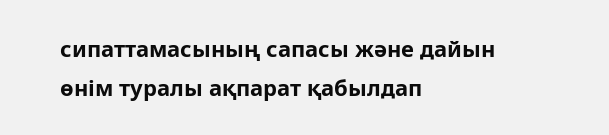сипаттамасының сапасы және дайын өнім туралы ақпарат қабылдап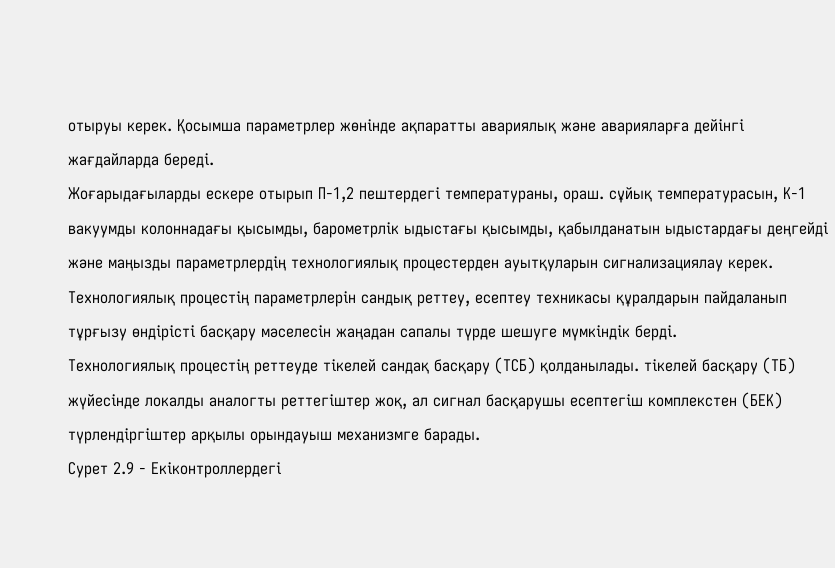отыруы керек. Қосымша параметрлер жөнінде ақпаратты авариялық және аварияларға дейінгі жағдайларда береді.
Жоғарыдағыларды ескере отырып П-1,2 пештердегі температураны, ораш. сұйық температурасын, К-1 вакуумды колоннадағы қысымды, барометрлік ыдыстағы қысымды, қабылданатын ыдыстардағы деңгейді және маңызды параметрлердің технологиялық процестерден ауытқуларын сигнализациялау керек.
Технологиялық процестің параметрлерін сандық реттеу, есептеу техникасы құралдарын пайдаланып тұрғызу өндірісті басқару мәселесін жаңадан сапалы түрде шешуге мүмкіндік берді.
Технологиялық процестің реттеуде тікелей сандақ басқару (ТСБ) қолданылады. тікелей басқару (ТБ) жүйесінде локалды аналогты реттегіштер жоқ, ал сигнал басқарушы есептегіш комплекстен (БЕК) түрлендіргіштер арқылы орындауыш механизмге барады.
Сурет 2.9 - Екіконтроллердегі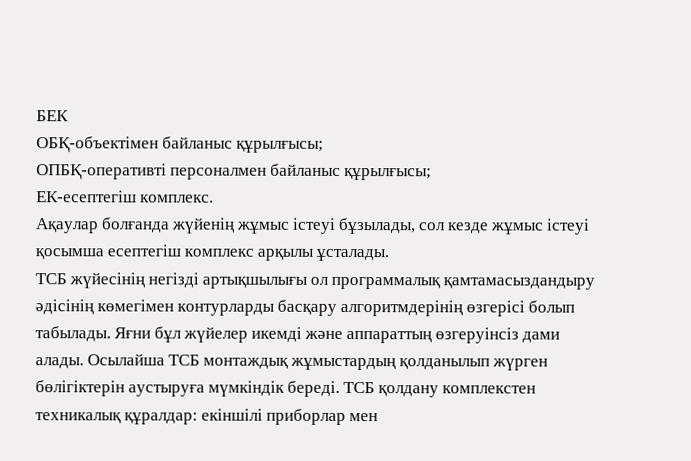БЕК
ОБҚ-объектімен байланыс құрылғысы;
ОПБҚ-оперативті персоналмен байланыс құрылғысы;
ЕК-есептегіш комплекс.
Ақаулар болғанда жүйенің жұмыс істеуі бұзылады, сол кезде жұмыс істеуі қосымша есептегіш комплекс арқылы ұсталады.
ТСБ жүйесінің негізді артықшылығы ол программалық қамтамасыздандыру әдісінің көмегімен контурларды басқару алгоритмдерінің өзгерісі болып табылады. Яғни бұл жүйелер икемді және аппараттың өзгеруінсіз дами алады. Осылайша ТСБ монтаждық жұмыстардың қолданылып жүрген бөлігіктерін аустыруға мүмкіндік береді. ТСБ қолдану комплекстен техникалық құралдар: екіншілі приборлар мен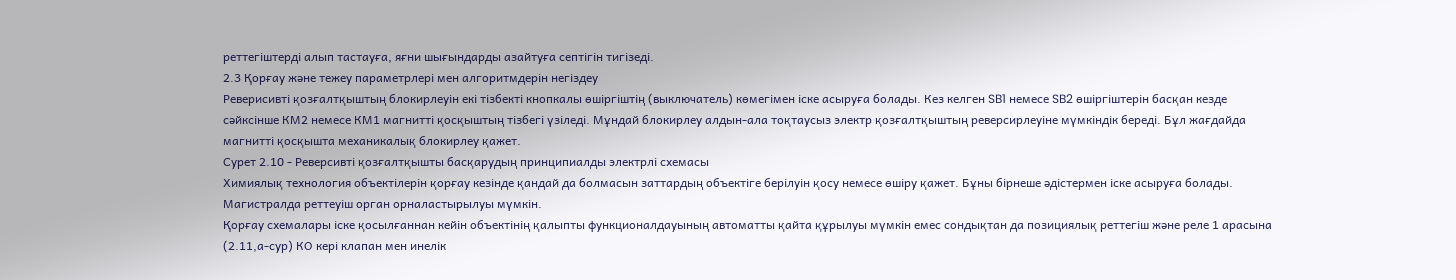реттегіштерді алып тастауға, яғни шығындарды азайтуға септігін тигізеді.
2.3 Қорғау және тежеу параметрлері мен алгоритмдерін негіздеу
Реверисивті қозғалтқыштың блокирлеуін екі тізбекті кнопкалы өшіргіштің (выключатель) көмегімен іске асыруға болады. Кез келген SB1 немесе SB2 өшіргіштерін басқан кезде сәйксінше КМ2 немесе КМ1 магнитті қосқыштың тізбегі үзіледі. Мұндай блокирлеу алдын-ала тоқтаусыз электр қозғалтқыштың реверсирлеуіне мүмкіндік береді. Бұл жағдайда магнитті қосқышта механикалық блокирлеу қажет.
Сурет 2.10 - Реверсивті қозғалтқышты басқарудың принципиалды электрлі схемасы
Химиялық технология объектілерін қорғау кезінде қандай да болмасын заттардың объектіге берілуін қосу немесе өшіру қажет. Бұны бірнеше әдістермен іске асыруға болады. Магистралда реттеуіш орган орналастырылуы мүмкін.
Қорғау схемалары іске қосылғаннан кейін объектінің қалыпты функционалдауының автоматты қайта құрылуы мүмкін емес сондықтан да позициялық реттегіш және реле 1 арасына (2.11,а-сур) КО кері клапан мен инелік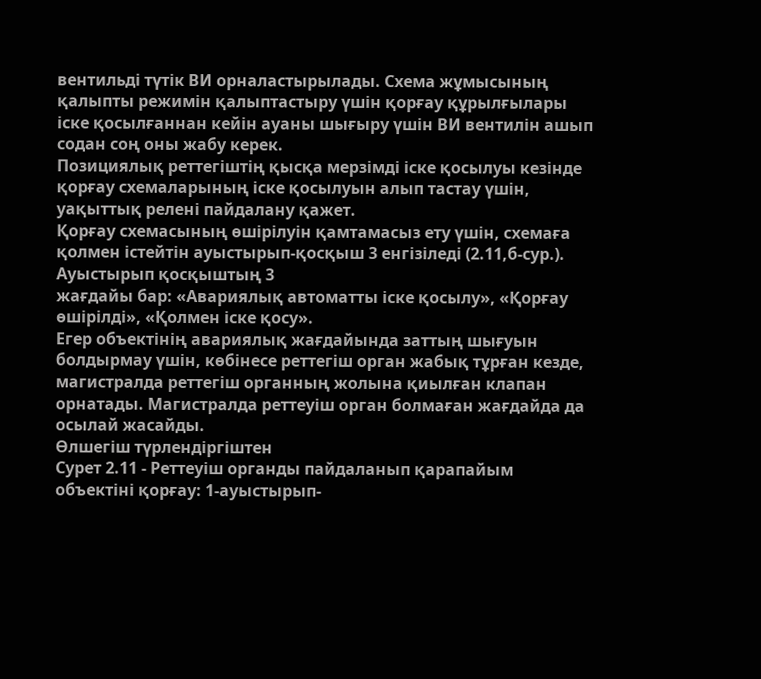вентильді түтік ВИ орналастырылады. Схема жұмысының қалыпты режимін қалыптастыру үшін қорғау құрылғылары іске қосылғаннан кейін ауаны шығыру үшін ВИ вентилін ашып содан соң оны жабу керек.
Позициялық реттегіштің қысқа мерзімді іске қосылуы кезінде қорғау схемаларының іске қосылуын алып тастау үшін, уақыттық релені пайдалану қажет.
Қорғау схемасының өшірілуін қамтамасыз ету үшін, схемаға қолмен істейтін ауыстырып-қосқыш 3 енгізіледі (2.11,б-сур.). Ауыстырып қосқыштың 3
жағдайы бар: «Авариялық автоматты іске қосылу», «Қорғау өшірілді», «Қолмен іске қосу».
Егер объектінің авариялық жағдайында заттың шығуын болдырмау үшін, көбінесе реттегіш орган жабық тұрған кезде, магистралда реттегіш органның жолына қиылған клапан орнатады. Магистралда реттеуіш орган болмаған жағдайда да осылай жасайды.
Өлшегіш түрлендіргіштен
Cурет 2.11 - Реттеуіш органды пайдаланып қарапайым объектіні қорғау: 1-ауыстырып-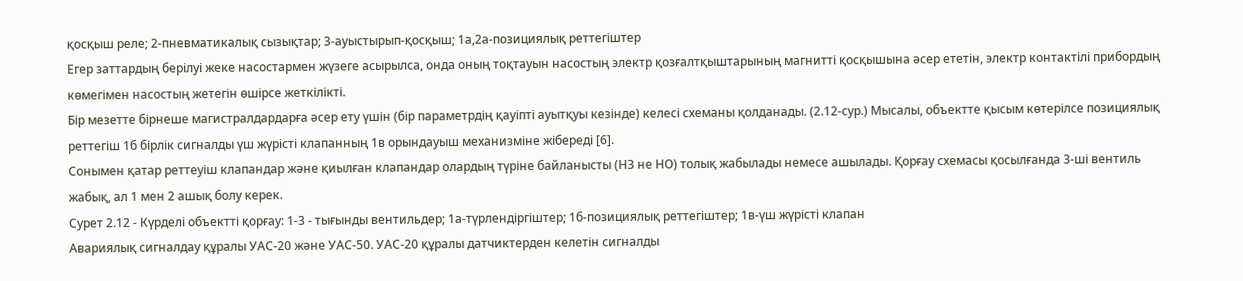қосқыш реле; 2-пневматикалық сызықтар; 3-ауыстырып-қосқыш; 1а,2а-позициялық реттегіштер
Егер заттардың берілуі жеке насостармен жүзеге асырылса, онда оның тоқтауын насостың электр қозғалтқыштарының магнитті қосқышына әсер ететін, электр контактілі прибордың көмегімен насостың жетегін өшірсе жеткілікті.
Бір мезетте бірнеше магистралдардарға әсер ету үшін (бір параметрдің қауіпті ауытқуы кезінде) келесі схеманы қолданады. (2.12-сур.) Мысалы, объектте қысым көтерілсе позициялық реттегіш 1б бірлік сигналды үш жүрісті клапанның 1в орындауыш механизміне жібереді [6].
Сонымен қатар реттеуіш клапандар және қиылған клапандар олардың түріне байланысты (НЗ не НО) толық жабылады немесе ашылады. Қорғау схемасы қосылғанда 3-ші вентиль жабық, ал 1 мен 2 ашық болу керек.
Сурет 2.12 - Күрделі объектті қорғау: 1-3 - тығынды вентильдер; 1а-түрлендіргіштер; 1б-позициялық реттегіштер; 1в-үш жүрісті клапан
Авариялық сигналдау құралы УАС-20 және УАС-50. УАС-20 құралы датчиктерден келетін сигналды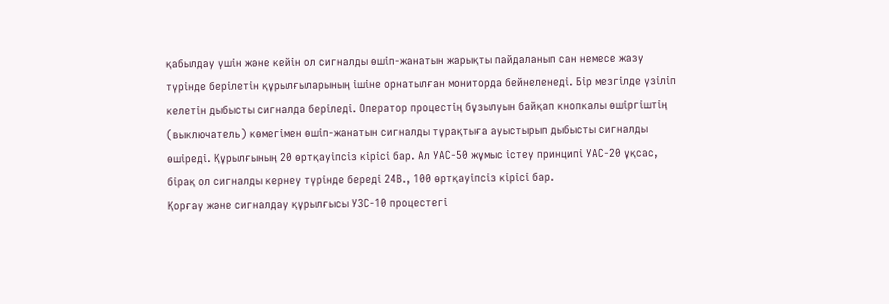қабылдау үшін және кейін ол сигналды өшіп-жанатын жарықты пайдаланып сан немесе жазу түрінде берілетін құрылғыларының ішіне орнатылған мониторда бейнеленеді. Бір мезгілде үзіліп келетін дыбысты сигналда беріледі. Оператор процестің бұзылуын байқап кнопкалы өшіргіштің (выключатель) көмегімен өшіп-жанатын сигналды тұрақтыға ауыстырып дыбысты сигналды өшіреді. Құрылғының 20 өртқауіпсіз кірісі бар. Ал УАС-50 жұмыс істеу принципі УАС-20 ұқсас, бірақ ол сигналды кернеу түрінде береді 24В., 100 өртқауіпсіз кірісі бар.
Қорғау және сигналдау құрылғысы УЗС-10 процестегі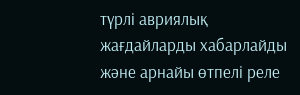түрлі авриялық жағдайларды хабарлайды және арнайы өтпелі реле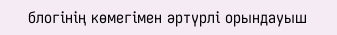блогінің көмегімен әртүрлі орындауыш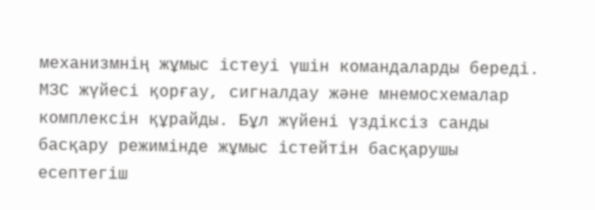механизмнің жұмыс істеуі үшін командаларды береді.
МЗС жүйесі қорғау, сигналдау және мнемосхемалар комплексін құрайды. Бұл жүйені үздіксіз санды басқару режимінде жұмыс істейтін басқарушы есептегіш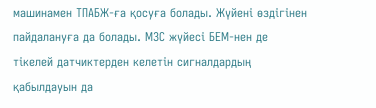машинамен ТПАБЖ-ға қосуға болады. Жүйені өздігінен пайдалануға да болады. МЗС жүйесі БЕМ-нен де тікелей датчиктерден келетін сигналдардың қабылдауын да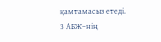қамтамасыз етеді.
3 АБЖ–нің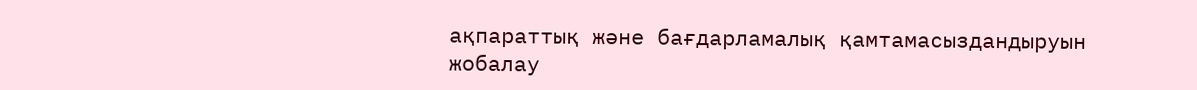ақпараттық және бағдарламалық қамтамасыздандыруын жобалау